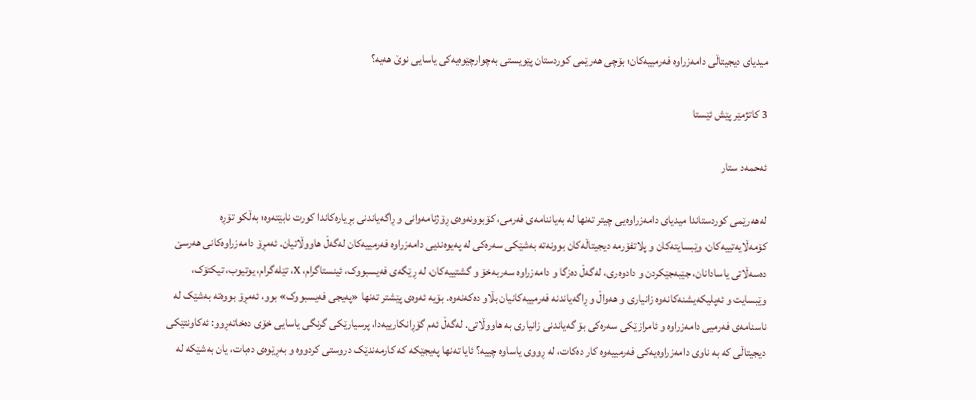میدیای دیجیتاڵی دامەزراوە فەرمییەکان؛ بۆچی هەرێمی کوردستان پێویستی بەچوارچێوەیەکی یاسایی نوێ هەیە؟

3 کاتژمێر پێش ئێستا

ئەحمەد ستار

لەهەرێمی کوردستاندا میدیای دامەزراوەیی چیتر تەنها لە بەیاننامەی فەرمی، کۆبوونەوەی ڕۆژنامەوانی و ڕاگەیاندنی بڕیارەکاندا کورت نابێتەوە؛ بەڵکو تۆڕە کۆمەڵایەتییەکان، وێبسایتەکان و پلاتفۆرمە دیجیتاڵەکان بوونەتە بەشێکی سەرەکی لە پەیوەندیی دامەزراوە فەرمییەکان لەگەڵ هاووڵاتیان. ئەمڕۆ دامەزراوەکانی هەرسێ دەسەڵاتی یاسادانان، جێبەجێکردن و دادوەری، لەگەڵ دەزگا و دامەزراوە سەربەخۆ و گشتییەکان، لە ڕێگەی فەیسبووک، ئینستاگرام، X، تێلەگرام، یوتیوب، تیکتۆک، وێبسایت و ئەپلیکەیشنەکانەوە زانیاری و هەواڵ و ڕاگەیاندنە فەرمییەکانیان بڵاو دەکەنەوە. بۆیە ئەوەی پێشتر تەنها «پەیجی فەیسبووک» بوو، ئەمڕۆ بووەتە بەشێک لە ناسنامەی فەرمیی دامەزراوە و ئامرازێکی سەرەکی بۆ گەیاندنی زانیاری بە هاووڵاتی. لەگەڵ ئەم گۆڕانکارییەدا، پرسیارێکی گرنگی یاسایی خۆی دەخاتەڕوو: ئەکاونتێکی دیجیتاڵی کە بە ناوی دامەزراوەیەکی فەرمییەوە کار دەکات، لە ڕووی یاساوە چییە؟ ئایا تەنها پەیجێکە کە کارمەندێک دروستی کردووە و بەڕێوەی دەبات، یان بەشێکە لە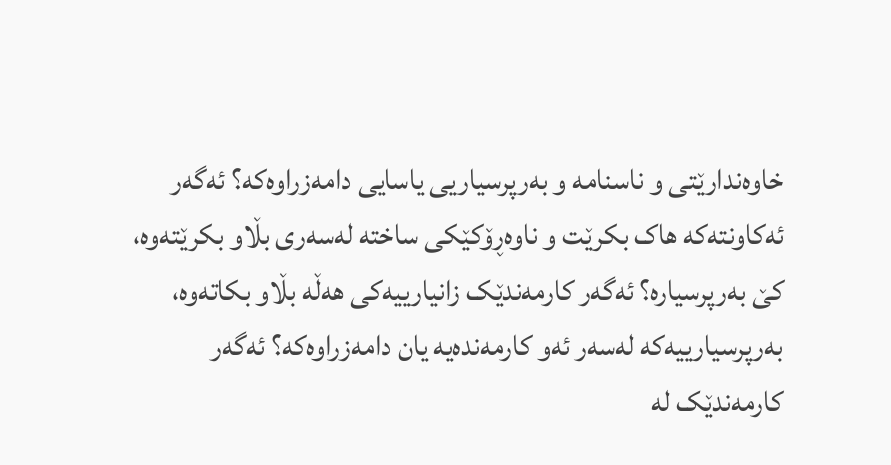خاوەندارێتی و ناسنامە و بەرپرسیاریی یاسایی دامەزراوەکە؟ ئەگەر ئەکاونتەکە هاک بکرێت و ناوەڕۆکێکی ساختە لەسەری بڵاو بکرێتەوە، کێ بەرپرسیارە؟ ئەگەر کارمەندێک زانیارییەکی هەڵە بڵاو بکاتەوە، بەرپرسیارییەکە لەسەر ئەو کارمەندەیە یان دامەزراوەکە؟ ئەگەر کارمەندێک لە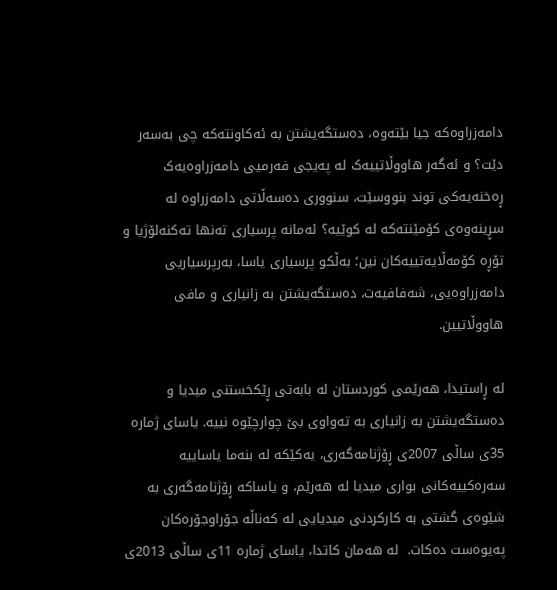دامەزراوەکە جیا بێتەوە، دەستگەیشتن بە ئەکاونتەکە چی بەسەر دێت؟ و ئەگەر هاووڵاتییەک لە پەیجی فەرمیی دامەزراوەیەک ڕەخنەیەکی توند بنووسێت، سنووری دەسەڵاتی دامەزراوە لە سڕینەوەی کۆمێنتەکە لە کوێیە؟ ئەمانە پرسیاری تەنها تەکنەلۆژیا و تۆڕە کۆمەڵایەتییەکان نین؛ بەڵکو پرسیاری یاسا، بەرپرسیاریی دامەزراوەیی، شەفافیەت، دەستگەیشتن بە زانیاری و مافی هاووڵاتیین.

لە ڕاستیدا، هەرێمی کوردستان لە بابەتی ڕێکخستنی میدیا و دەستگەیشتن بە زانیاری بە تەواوی بێ‌ چوارچێوە نییە. یاسای ژمارە 35ی ساڵی 2007ی ڕۆژنامەگەری، یەکێکە لە بنەما یاساییە سەرەکییەکانی بواری میدیا لە هەرێم، و یاساکە ڕۆژنامەگەری بە شێوەی گشتی بە کارکردنی میدیایی لە کەناڵە جۆراوجۆرەکان پەیوەست دەکات.  لە هەمان کاتدا، یاسای ژمارە 11ی ساڵی 2013ی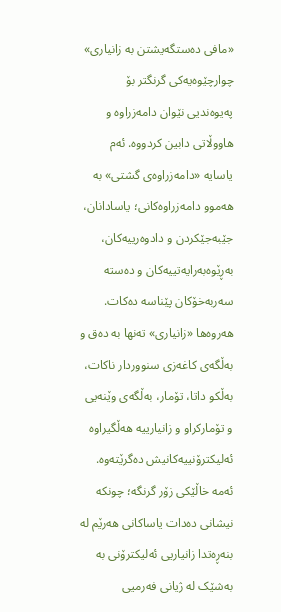«مافی دەستگەیشتن بە زانیاری» چوارچێوەیەکی گرنگتر بۆ پەیوەندیی نێوان دامەزراوە و هاووڵاتی دابین کردووە. ئەم یاسایە «دامەزراوەی گشتی» بە هەموو دامەزراوەکانی؛ یاسادانان، جێبەجێکردن و دادوەرییەکان، بەڕێوەبەرایەتییەکان و دەستە سەربەخۆکان پێناسە دەکات. هەروەها «زانیاری» تەنها بە دەق و بەڵگەی کاغەزی سنووردار ناکات، بەڵکو داتا، تۆمار، بەڵگەی وێنەیی و تۆمارکراو و زانیارییە هەڵگیراوە ئەلیکترۆنییەکانیش دەگرێتەوە. ئەمە خاڵێکی زۆر گرنگە؛ چونکە نیشانی دەدات یاساکانی هەرێم لە بنەڕەتدا زانیاریی ئەلیکترۆنی بە بەشێک لە ژیانی فەرمیی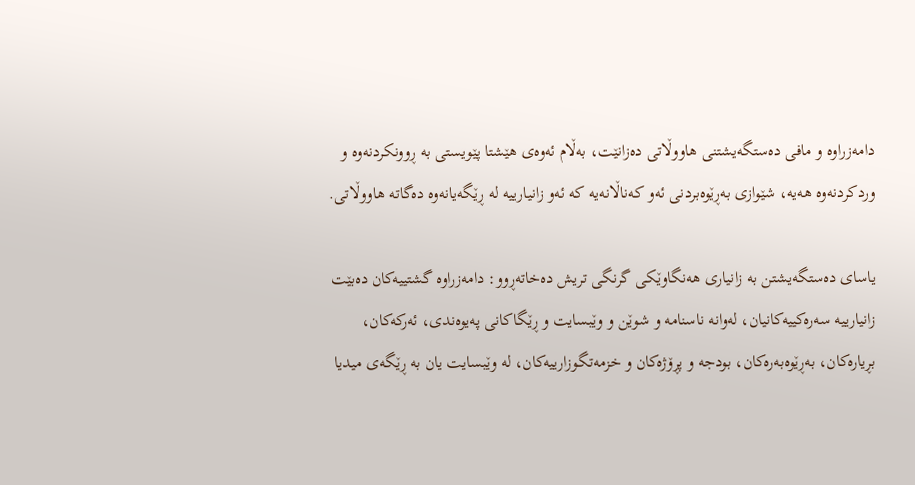دامەزراوە و مافی دەستگەیشتنی هاووڵاتی دەزانێت، بەڵام ئەوەی هێشتا پێویستی بە ڕوونکردنەوە و وردکردنەوە هەیە، شێوازی بەڕێوەبردنی ئەو کەناڵانەیە کە ئەو زانیارییە لە ڕێگەیانەوە دەگاتە هاووڵاتی.

یاسای دەستگەیشتن بە زانیاری هەنگاوێکی گرنگی تریش دەخاتەڕوو: دامەزراوە گشتییەکان دەبێت زانیارییە سەرەکییەکانیان، لەوانە ناسنامە و شوێن و وێبسایت و ڕێگاکانی پەیوەندی، ئەرکەکان، بڕیارەکان، بەڕێوەبەرەکان، بودجە و پڕۆژەکان و خزمەتگوزارییەکان، لە وێبسایت یان بە ڕێگەی میدیا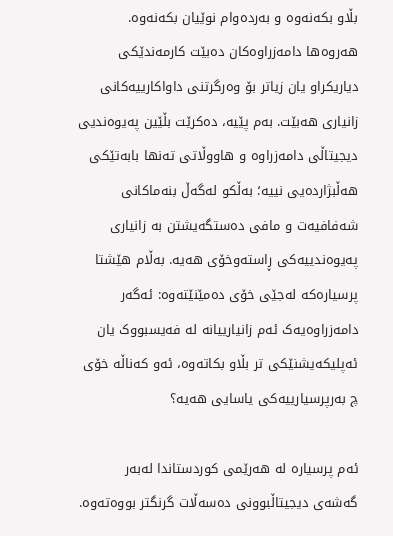بڵاو بکەنەوە و بەردەوام نوێیان بکەنەوە. هەروەها دامەزراوەکان دەبێت کارمەندێکی دیاریکراو یان زیاتر بۆ وەرگرتنی داواکارییەکانی زانیاری هەبێت. بەم پێیە، دەکرێت بڵێین پەیوەندیی دیجیتاڵی دامەزراوە و هاووڵاتی تەنها بابەتێکی هەڵبژاردەیی نییە؛ بەڵکو لەگەڵ بنەماکانی شەفافیەت و مافی دەستگەیشتن بە زانیاری پەیوەندییەکی ڕاستەوخۆی هەیە. بەڵام هێشتا پرسیارەکە لەجێی خۆی دەمێنێتەوە: ئەگەر دامەزراوەیەک ئەم زانیارییانە لە فەیسبووک یان ئەپلیکەیشنێکی تر بڵاو بکاتەوە، ئەو کەناڵە خۆی چ بەرپرسیارییەکی یاسایی هەیە؟

ئەم پرسیارە لە هەرێمی کوردستاندا لەبەر گەشەی دیجیتاڵبوونی دەسەڵات گرنگتر بووەتەوە.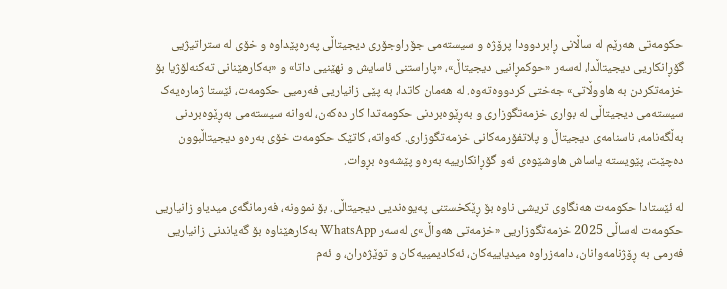حکومەتی هەرێم لە ساڵانی ڕابردوودا پرۆژە و سیستەمی جۆراوجۆری دیجیتاڵی پەرەپێداوە و خۆی لە ستراتیژیی گۆڕانکاریی دیجیتاڵدا، لەسەر «حوکمڕانیی دیجیتاڵ»، «پاراستنی ئاسایش و نهێنیی داتا» و «بەکارهێنانی تەکنەلۆژیا بۆ خزمەتکردن بە هاووڵاتی» جەختی کردووەتەوە. لە هەمان کاتدا، بە پێی زانیاریی فەرمیی حکومەت، ئێستا ژمارەیەک سیستەمی دیجیتاڵی لە بواری خزمەتگوزاری و بەڕێوەبردنی حکومەتدا کار دەکەن، لەوانە سیستەمی بەڕێوەبردنی بەڵگەنامە، ناسنامەی دیجیتاڵ و پلاتفۆرمەکانی خزمەتگوزاری. کەواتە، کاتێک حکومەت خۆی بەرەو دیجیتاڵبوون دەچێت، پێویستە یاساش هاوشێوەی ئەو گۆڕانکارییە بەرەو پێشەوە بڕوات.

لە ئێستادا حکومەت هەنگاوی تریشی ناوە بۆ ڕێکخستنی پەیوەندیی دیجیتاڵی. بۆ نموونە، فەرمانگەی میدیاو زانیاریی حکومەت لەساڵی 2025 خزمەتگوزاریی «خزمەتی هەواڵ»ی لەسەر WhatsApp بەکارهێناوە بۆ گەیاندنی زانیاریی فەرمی بە ڕۆژنامەوانان، دامەزراوە میدیاییەکان، ئەکادیمییەکان و توێژەران، و ئەم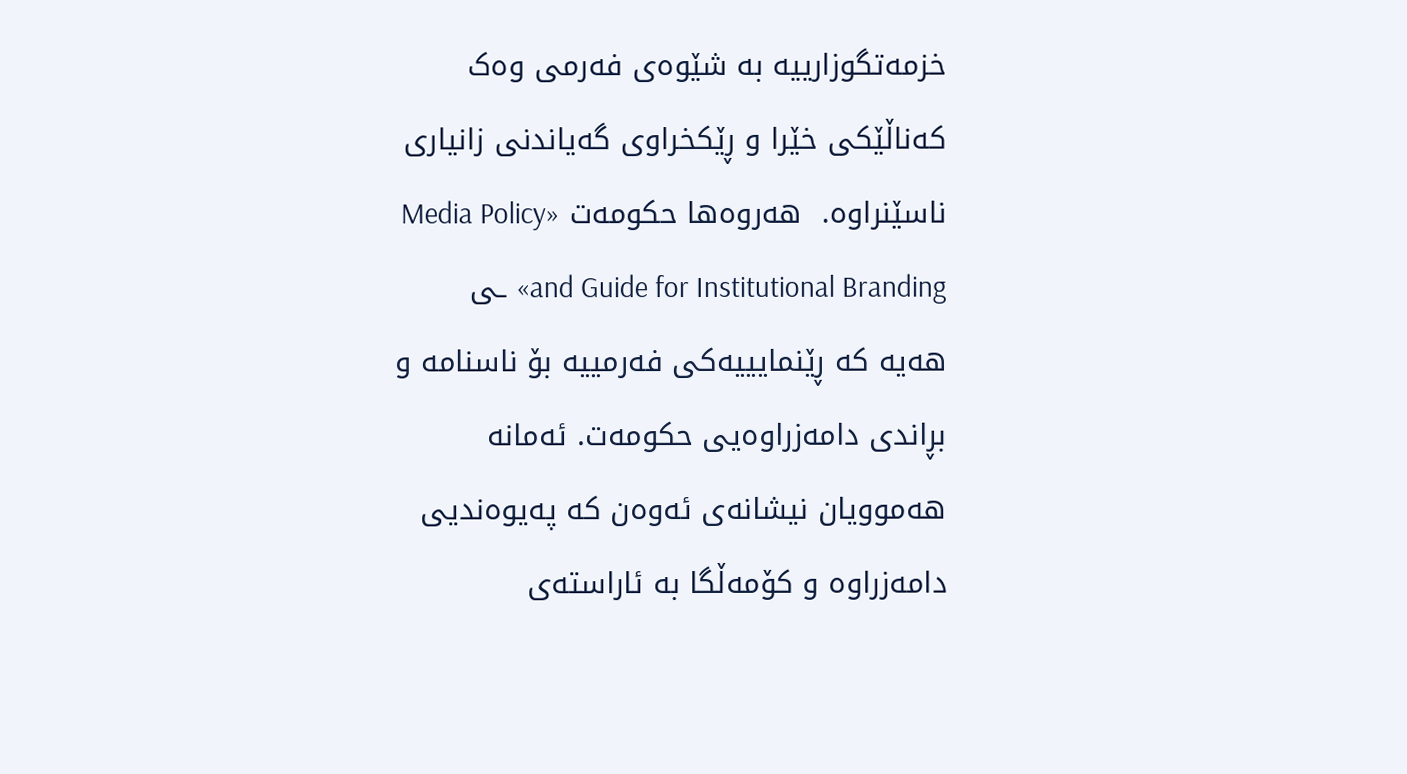خزمەتگوزارییە بە شێوەی فەرمی وەک کەناڵێکی خێرا و ڕێکخراوی گەیاندنی زانیاری ناسێنراوە.  هەروەها حکومەت «Media Policy and Guide for Institutional Branding» ـی هەیە کە ڕێنمایییەکی فەرمییە بۆ ناسنامە و بڕاندی دامەزراوەیی حکومەت. ئەمانە هەموویان نیشانەی ئەوەن کە پەیوەندیی دامەزراوە و کۆمەڵگا بە ئاراستەی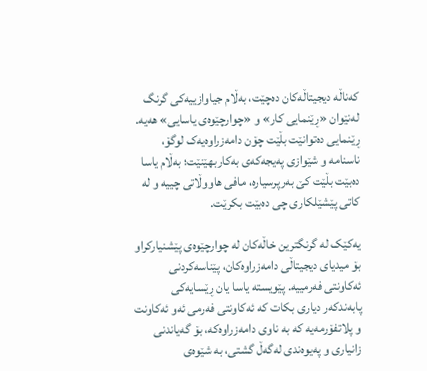کەناڵە دیجیتاڵەکان دەچێت، بەڵام جیاوازییەکی گرنگ لەنێوان «ڕێنمایی کار» و «چوارچێوەی یاسایی» هەیە. ڕێنمایی دەتوانێت بڵێت چۆن دامەزراوەیەک لوگۆ، ناسنامە و شێوازی پەیجەکەی بەکاربهێنێت؛ بەڵام یاسا دەبێت بڵێت کێ بەرپرسیارە، مافی هاووڵاتی چییە و لە کاتی پێشێلکاری چی دەبێت بکرێت.

یەکێک لە گرنگترین خاڵەکان لە چوارچێوەی پێشنیارکراو بۆ میدیای دیجیتاڵی دامەزراوەکان، پێناسەکردنی ئەکاونتی فەرمییە. پێویستە یاسا یان ڕێسایەکی پابەندکەر دیاری بکات کە ئەکاونتی فەرمی ئەو ئەکاونت و پلاتفۆرمەیە کە بە ناوی دامەزراوەکە، بۆ گەیاندنی زانیاری و پەیوەندی لەگەڵ گشتی، بە شێوەی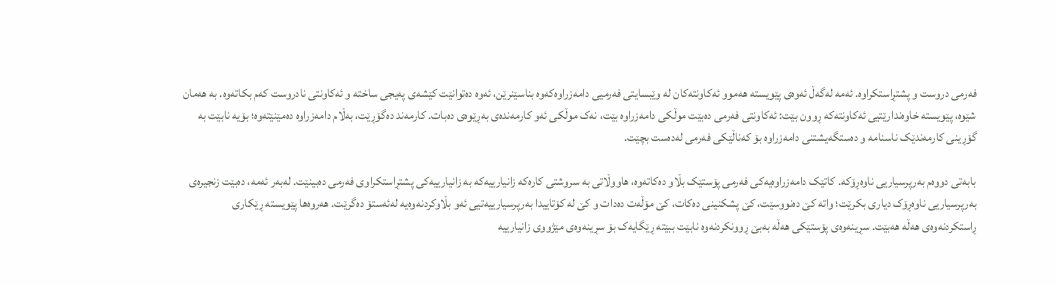فەرمی دروست و پشتڕاستکراوە. ئەمە لەگەڵ ئەوەی پێویستە هەموو ئەکاونتەکان لە وێبسایتی فەرمیی دامەزراوەکەوە بناسێنرێن، ئەوە دەتوانێت کێشەی پەیجی ساختە و ئەکاونتی نادروست کەم بکاتەوە. بە هەمان شێوە، پێویستە خاوەندارێتیی ئەکاونتەکە ڕوون بێت: ئەکاونتی فەرمی دەبێت موڵکی دامەزراوە بێت، نەک موڵکی ئەو کارمەندەی بەڕێوەی دەبات. کارمەند دەگۆڕێت، بەڵام دامەزراوە دەمێنێتەوە؛ بۆیە نابێت بە گۆڕینی کارمەندێک ناسنامە و دەستگەیشتنی دامەزراوە بۆ کەناڵێکی فەرمی لەدەست بچێت.

بابەتی دووەم بەرپرسیاریی ناوەڕۆکە. کاتێک دامەزراوەیەکی فەرمی پۆستێک بڵاو دەکاتەوە، هاووڵاتی بە سروشتی کارەکە زانیارییەکە بە زانیارییەکی پشتڕاستکراوی فەرمی دەبینێت. لەبەر ئەمە، دەبێت زنجیرەی بەرپرسیاریی ناوەڕۆک دیاری بکرێت؛ واتە کێ دەنووسێت، کێ پشکنینی دەکات، کێ مۆڵەت دەدات و کێ لە کۆتاییدا بەرپرسیارییەتیی ئەو بڵاوکردنەوەیە لەئەستۆ دەگرێت. هەروەها پێویستە ڕێکاری ڕاستکردنەوەی هەڵە هەبێت. سڕینەوەی پۆستێکی هەڵە بەبێ ڕوونکردنەوە نابێت ببێتە ڕێگایەک بۆ سڕینەوەی مێژووی زانیارییە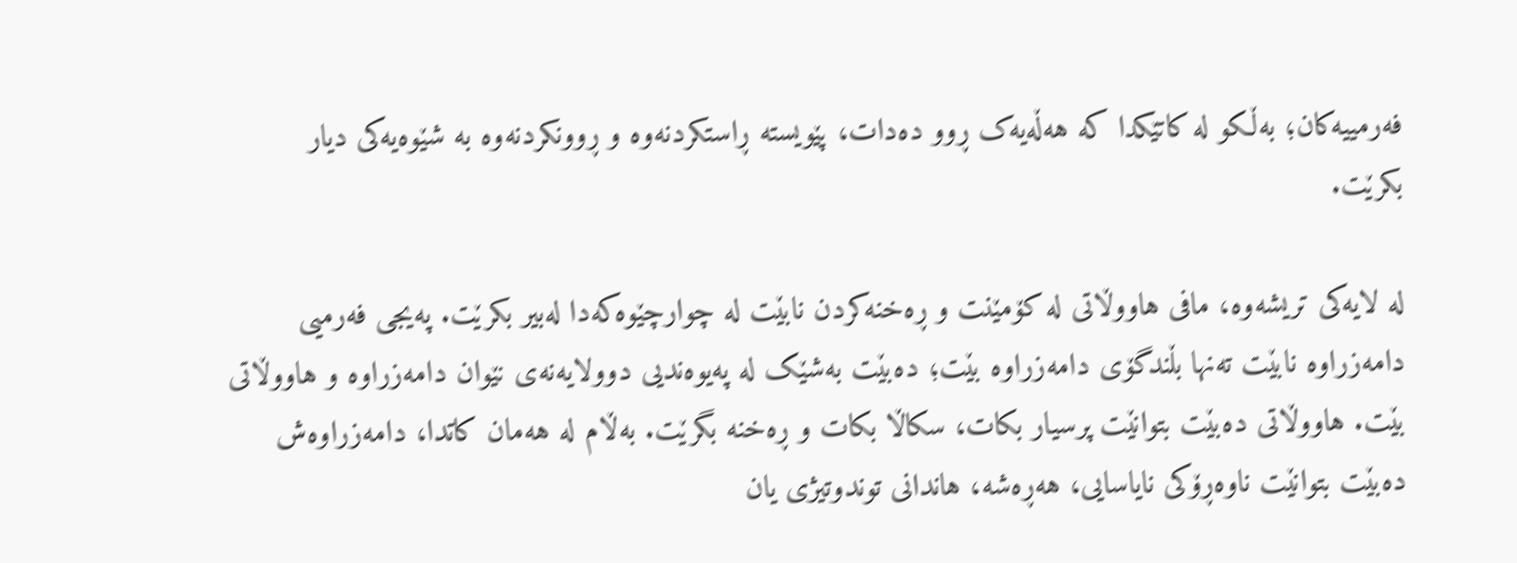فەرمییەکان؛ بەڵکو لە کاتێکدا کە هەڵەیەک ڕوو دەدات، پێویستە ڕاستکردنەوە و ڕوونکردنەوە بە شێوەیەکی دیار بکرێت.

لە لایەکی تریشەوە، مافی هاووڵاتی لە کۆمێنت و ڕەخنەکردن نابێت لە چوارچێوەکەدا لەبیر بکرێت. پەیجی فەرمیی دامەزراوە نابێت تەنها بڵندگۆی دامەزراوە بێت؛ دەبێت بەشێک لە پەیوەندیی دوولایەنەی نێوان دامەزراوە و هاووڵاتی بێت. هاووڵاتی دەبێت بتوانێت پرسیار بکات، سکاڵا بکات و ڕەخنە بگرێت. بەڵام لە هەمان کاتدا، دامەزراوەش دەبێت بتوانێت ناوەڕۆکی نایاسایی، هەڕەشە، هاندانی توندوتیژی یان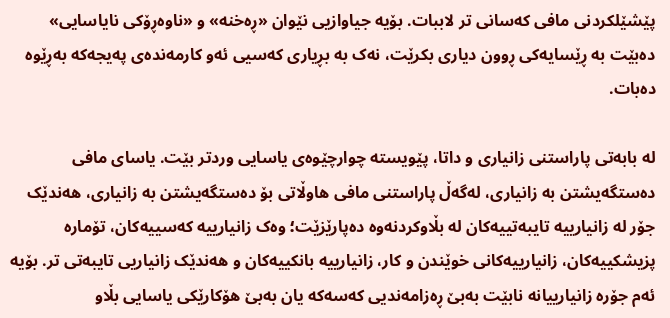پێشێلکردنی مافی کەسانی تر لاببات. بۆیە جیاوازیی نێوان «ڕەخنە» و «ناوەڕۆکی نایاسایی» دەبێت بە ڕێسایەکی ڕوون دیاری بکرێت، نەک بە بڕیاری کەسیی ئەو کارمەندەی پەیجەکە بەڕێوە دەبات.

لە بابەتی پاراستنی زانیاری و داتا، پێویستە چوارچێوەی یاسایی وردتر بێت. یاسای مافی دەستگەیشتن بە زانیاری، لەگەڵ پاراستنی مافی هاوڵاتی بۆ دەستگەیشتن بە زانیاری، هەندێک جۆر لە زانیارییە تایبەتییەکان لە بڵاوکردنەوە دەپارێزێت؛ وەک زانیارییە کەسییەکان، تۆمارە پزیشکییەکان، زانیارییەکانی خوێندن و کار، زانیارییە بانکییەکان و هەندێک زانیاریی تایبەتی تر. بۆیە ئەم جۆرە زانیارییانە نابێت بەبێ ڕەزامەندیی کەسەکە یان بەبێ هۆکارێکی یاسایی بڵاو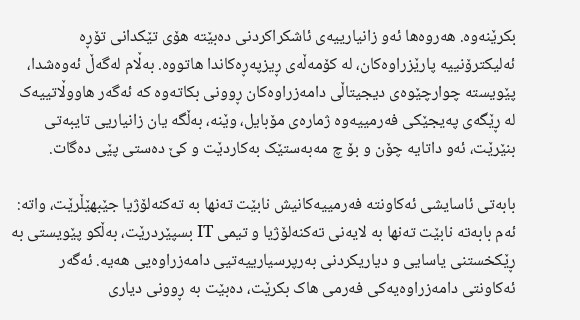بکرێنەوە. هەروەها ئەو زانیارییەی ئاشکراکردنی دەبێتە هۆی تێکدانی تۆڕە ئەلیکترۆنییە پارێزراوەکان، لە کۆمەڵەی ڕیزپەڕەکاندا هاتووە. بەڵام لەگەڵ ئەوەشدا، پێویستە چوارچێوەی دیجیتاڵی دامەزراوەکان ڕوونی بکاتەوە کە ئەگەر هاووڵاتییەک لە ڕێگەی پەیجێکی فەرمییەوە ژمارەی مۆبایل، وێنە، بەڵگە یان زانیاریی تایبەتی بنێرێت، ئەو داتایە چۆن و بۆ چ مەبەستێک بەکاردێت و کێ دەستی پێی دەگات.

بابەتی ئاسایشی ئەکاونتە فەرمییەکانیش نابێت تەنها بە تەکنەلۆژیا جێبهێڵرێت، واتە: ئەم بابەتە نابێت تەنها بە لایەنی تەکنەلۆژیا و تیمی IT بسپێردرێت، بەڵکو پێویستی بە ڕێکخستنی یاسایی و دیاریکردنی بەرپرسیارییەتیی دامەزراوەیی هەیە. ئەگەر ئەکاونتی دامەزراوەیەکی فەرمی هاک بکرێت، دەبێت بە ڕوونی دیاری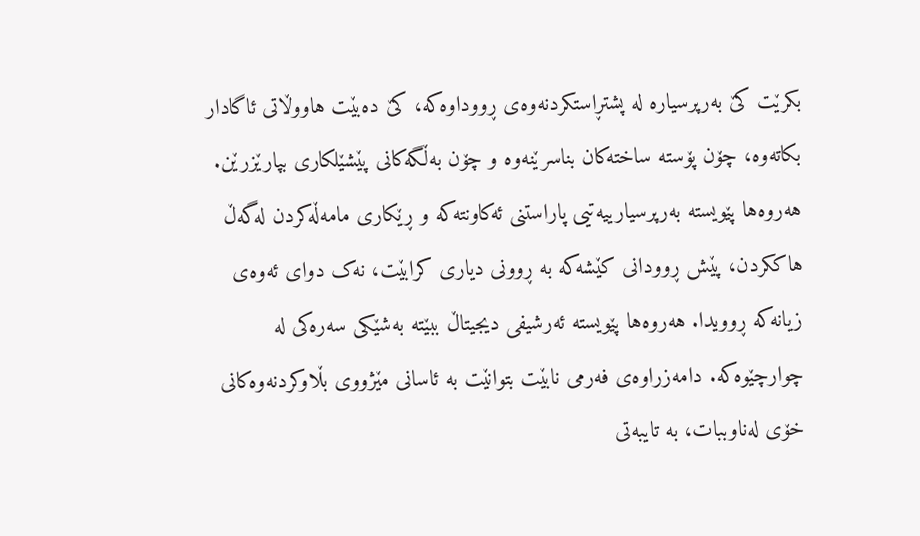بکرێت کێ بەرپرسیارە لە پشتڕاستکردنەوەی ڕووداوەکە، کێ دەبێت هاووڵاتی ئاگادار بکاتەوە، چۆن پۆستە ساختەکان بناسرێنەوە و چۆن بەڵگەکانی پێشێلکاری بپارێزرێن. هەروەها پێویستە بەرپرسیارییەتیی پاراستنی ئەکاونتەکە و ڕێکاری مامەڵەکردن لەگەڵ هاککردن، پێش ڕوودانی کێشەکە بە ڕوونی دیاری کرابێت، نەک دوای ئەوەی زیانەکە ڕوویدا. هەروەها پێویستە ئەرشیفی دیجیتاڵ ببێتە بەشێکی سەرەکی لە چوارچێوەکە. دامەزراوەی فەرمی نابێت بتوانێت بە ئاسانی مێژووی بڵاوکردنەوەکانی خۆی لەناوببات، بە تایبەتی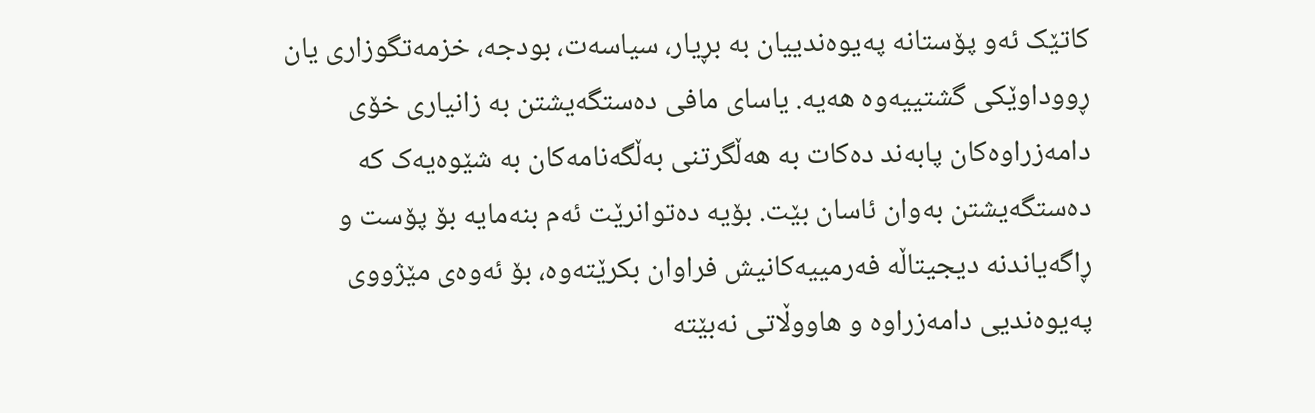کاتێک ئەو پۆستانە پەیوەندییان بە بڕیار، سیاسەت، بودجە، خزمەتگوزاری یان ڕووداوێکی گشتییەوە هەیە. یاسای مافی دەستگەیشتن بە زانیاری خۆی دامەزراوەکان پابەند دەکات بە هەڵگرتنی بەڵگەنامەکان بە شێوەیەک کە دەستگەیشتن بەوان ئاسان بێت. بۆیە دەتوانرێت ئەم بنەمایە بۆ پۆست و ڕاگەیاندنە دیجیتاڵە فەرمییەکانیش فراوان بکرێتەوە، بۆ ئەوەی مێژووی پەیوەندیی دامەزراوە و هاووڵاتی نەبێتە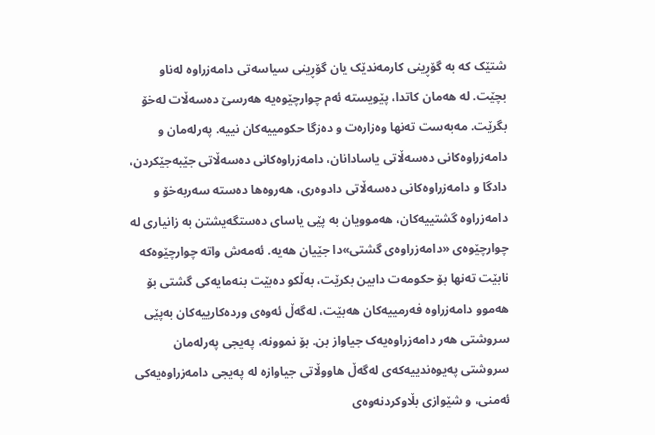شتێک کە بە گۆڕینی کارمەندێک یان گۆڕینی سیاسەتی دامەزراوە لەناو بچێت. لە هەمان کاتدا، پێویستە ئەم چوارچێوەیە هەرسێ دەسەڵات لەخۆ بگرێت. مەبەست تەنها وەزارەت و دەزگا حکومییەکان نییە. پەرلەمان و دامەزراوەکانی دەسەڵاتی یاسادانان، دامەزراوەکانی دەسەڵاتی جێبەجێکردن، دادگا و دامەزراوەکانی دەسەڵاتی دادوەری، هەروەها دەستە سەربەخۆ و دامەزراوە گشتییەکان، هەموویان بە پێی یاسای دەستگەیشتن بە زانیاری لە چوارچێوەی «دامەزراوەی گشتی»دا جێیان هەیە. ئەمەش واتە چوارچێوەکە نابێت تەنها بۆ حکومەت دابین بکرێت، بەڵکو دەبێت بنەمایەکی گشتی بۆ هەموو دامەزراوە فەرمییەکان هەبێت، لەگەڵ ئەوەی وردەکارییەکان بەپێی سروشتی هەر دامەزراوەیەک جیاواز بن. بۆ نموونە، پەیجی پەرلەمان سروشتی پەیوەندییەکەی لەگەڵ هاووڵاتی جیاوازە لە پەیجی دامەزراوەیەکی ئەمنی، و شێوازی بڵاوکردنەوەی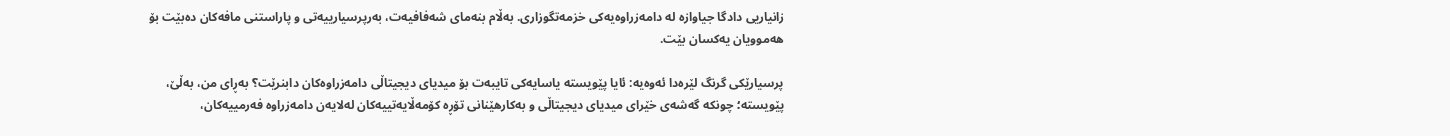زانیاریی دادگا جیاوازە لە دامەزراوەیەکی خزمەتگوزاری. بەڵام بنەمای شەفافیەت، بەرپرسیارییەتی و پاراستنی مافەکان دەبێت بۆ هەموویان یەکسان بێت.

پرسیارێکی گرنگ لێرەدا ئەوەیە: ئایا پێویستە یاسایەکی تایبەت بۆ میدیای دیجیتاڵی دامەزراوەکان دابنرێت؟ بەڕای من، بەڵێ، پێویستە؛ چونکە گەشەی خێرای میدیای دیجیتاڵی و بەکارهێنانی تۆڕە کۆمەڵایەتییەکان لەلایەن دامەزراوە فەرمییەکان،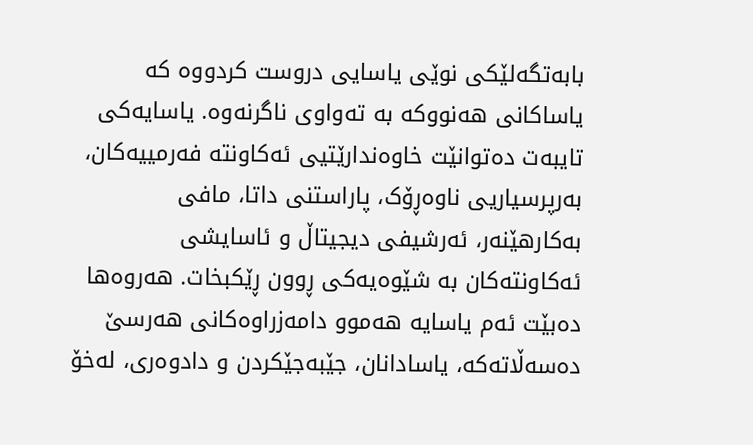بابەتگەلێکی نوێی یاسایی دروست کردووە کە یاساکانی هەنووکە بە تەواوی ناگرنەوە. یاسایەکی تایبەت دەتوانێت خاوەندارێتیی ئەکاونتە فەرمییەکان، بەرپرسیاریی ناوەڕۆک، پاراستنی داتا، مافی بەکارهێنەر، ئەرشیفی دیجیتاڵ و ئاسایشی ئەکاونتەکان بە شێوەیەکی ڕوون ڕێکبخات. هەروەها دەبێت ئەم یاسایە هەموو دامەزراوەکانی هەرسێ دەسەڵاتەکە، یاسادانان، جێبەجێکردن و دادوەری، لەخۆ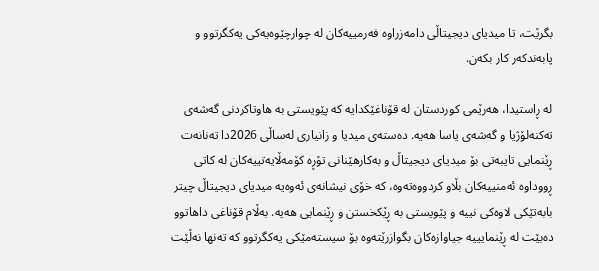بگرێت، تا میدیای دیجیتاڵی دامەزراوە فەرمییەکان لە چوارچێوەیەکی یەکگرتوو و پابەندکەر کار بکەن.

لە ڕاستیدا، هەرێمی کوردستان لە قۆناغێکدایە کە پێویستی بە هاوتاکردنی گەشەی تەکنەلۆژیا و گەشەی یاسا هەیە. دەستەی میدیا و زانیاری لەساڵی 2026دا تەنانەت ڕێنمایی تایبەتی بۆ میدیای دیجیتاڵ و بەکارهێنانی تۆڕە کۆمەڵایەتییەکان لە کاتی ڕووداوە ئەمنییەکان بڵاو کردووەتەوە، کە خۆی نیشانەی ئەوەیە میدیای دیجیتاڵ چیتر بابەتێکی لاوەکی نییە و پێویستی بە ڕێکخستن و ڕێنمایی هەیە. بەڵام قۆناغی داهاتوو دەبێت لە ڕێنمایییە جیاوازەکان بگوازرێتەوە بۆ سیستەمێکی یەکگرتوو کە تەنها نەڵێت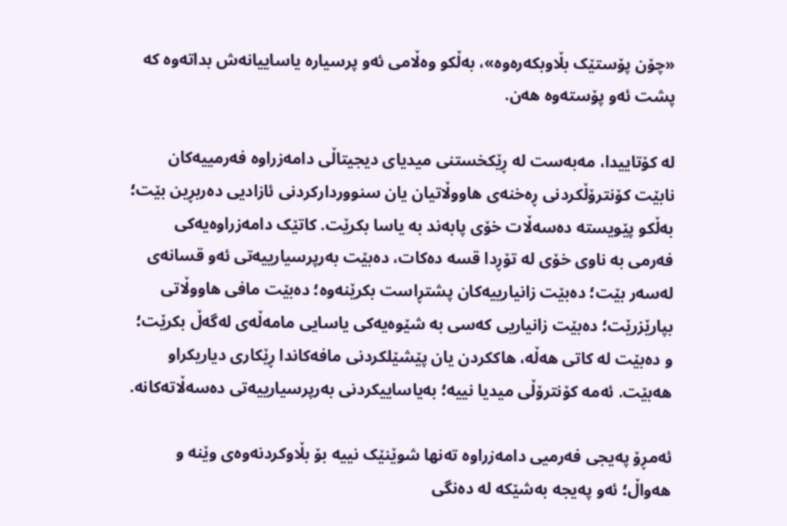«چۆن پۆستێک بڵاوبکەرەوە»، بەڵکو وەڵامی ئەو پرسیارە یاساییانەش بداتەوە کە پشت ئەو پۆستەوە هەن.

لە کۆتاییدا، مەبەست لە ڕێکخستنی میدیای دیجیتاڵی دامەزراوە فەرمییەکان نابێت کۆنترۆڵکردنی ڕەخنەی هاووڵاتیان یان سنووردارکردنی ئازادیی دەربڕین بێت؛ بەڵکو پێویستە دەسەڵات خۆی پابەند بە یاسا بکرێت. کاتێک دامەزراوەیەکی فەرمی بە ناوی خۆی لە تۆڕدا قسە دەکات، دەبێت بەرپرسیارییەتی ئەو قسانەی لەسەر بێت؛ دەبێت زانیارییەکان پشتڕاست بکرێنەوە؛ دەبێت مافی هاووڵاتی بپارێزرێت؛ دەبێت زانیاریی کەسی بە شێوەیەکی یاسایی مامەڵەی لەگەڵ بکرێت؛ و دەبێت لە کاتی هەڵە، هاککردن یان پێشێلکردنی مافەکاندا ڕێکاری دیاریکراو هەبێت. ئەمە کۆنترۆڵی میدیا نییە؛ بەیاساییکردنی بەرپرسیارییەتی دەسەڵاتەکانە.

ئەمڕۆ پەیجی فەرمیی دامەزراوە تەنها شوێنێک نییە بۆ بڵاوکردنەوەی وێنە و هەواڵ؛ ئەو پەیجە بەشێکە لە دەنگی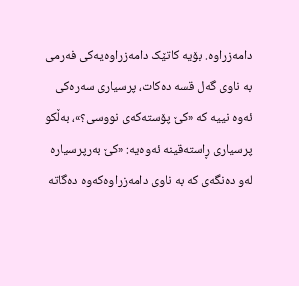دامەزراوە. بۆیە کاتێک دامەزراوەیەکی فەرمی بە ناوی گەل قسە دەکات، پرسیاری سەرەکی ئەوە نییە کە «کێ پۆستەکەی نووسی؟»، بەڵکو پرسیاری ڕاستەقینە ئەوەیە: «کێ بەرپرسیارە لەو دەنگەی کە بە ناوی دامەزراوەکەوە دەگاتە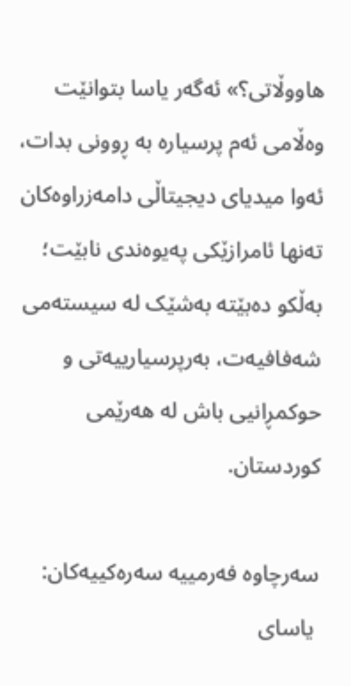هاووڵاتی؟» ئەگەر یاسا بتوانێت وەڵامی ئەم پرسیارە بە ڕوونی بدات، ئەوا میدیای دیجیتاڵی دامەزراوەکان تەنها ئامرازێکی پەیوەندی نابێت؛ بەڵکو دەبێتە بەشێک لە سیستەمی شەفافیەت، بەرپرسیارییەتی و حوکمڕانیی باش لە هەرێمی کوردستان.

سەرچاوە فەرمییە سەرەکییەکان:
 یاسای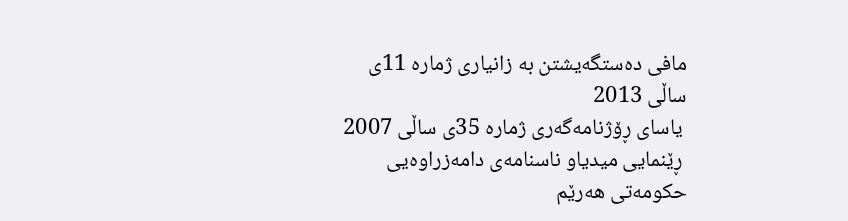مافی دەستگەیشتن بە زانیاری ژمارە 11ی ساڵی 2013
 یاسای ڕۆژنامەگەری ژمارە 35ی ساڵی 2007
 ڕێنمایی میدیاو ناسنامەی دامەزراوەیی حکومەتی هەرێم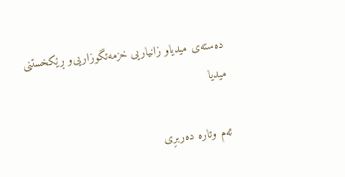دەستەی میدیاو زانیاریی خزمەتگوزاریی‌و ڕێکخستنی میدیا

ئەم وتارە دەربڕی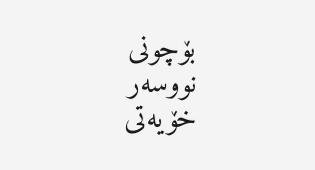بۆچونی نووسەر خۆیەتی